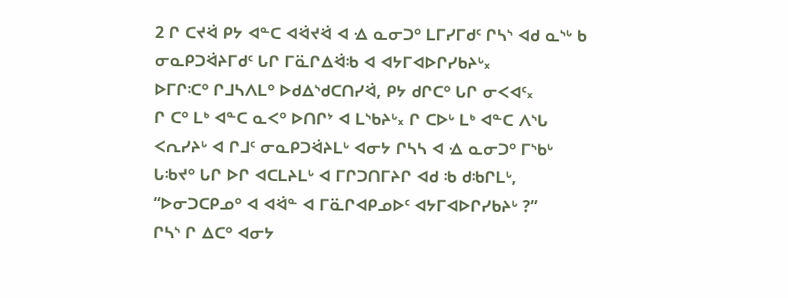2 ᒋ ᑕᔪᐛ ᑭᔭ ᐊᓐᑕ ᐊᐛᔪᐛ ᐊ ᐎ ᓇᓂᑐᐤ ᒪᒥᓯᒥᑯᑦ ᒋᓴᔅ ᐊᑯ ᓇᔅᒡ ᑲ ᓂᓇᑭᑐᐛᔨᒥᑯᑦ ᒐᒋ ᒥᓏᒋᐃᐛᒂ ᐊ ᐊᔭᒥᐊᐅᒋᓯᑲᔨᒡ᙮
ᐅᒥᒋᑥᐤ ᒋᒧᓴᐱᒪᐤ ᐅᑯᐃᔅᑯᑕᑎᓯᐛ, ᑭᔭ ᑯᒋᑕᐤ ᒐᒋ ᓂᐸᐊᑦ᙮
ᒋ ᑕᐤ ᒪᒃ ᐊᓐᑕ ᓇᐸᐤ ᐅᑎᒋᔾ ᐊ ᒪᔅᑲᔨᒡ᙮ ᒋ ᑕᐅᒡ ᒪᒃ ᐊᓐᑕ ᐱᔅᒐ ᐸᕆᓯᔨᒡ ᐊ ᒋᒧᑦ ᓂᓇᑭᑐᐛᔨᒪᒡ ᐊᓂᔭ ᒋᓴᓴ ᐊ ᐎ ᓇᓂᑐᐤ ᒥᔅᑲᒡ ᒐᒂᔪᐤ ᒐᒋ ᐅᒋ ᐊᑕᒪᔨᒪᒡ ᐊ ᒥᒋᑐᑎᒥᔨᒋ ᐊᑯ ᒂ ᑯᒂᒋᒪᒡ, “ᐅᓂᑐᑕᑭᓄᐤ ᐊ ᐊᐛᓐ ᐊ ᒥᓏᒋᐊᑭᓄᐅᑦ ᐊᔭᒥᐊᐅᒋᓯᑲᔨᒡ ?”
ᒋᓴᔅ ᒋ ᐃᑕᐤ ᐊᓂᔭ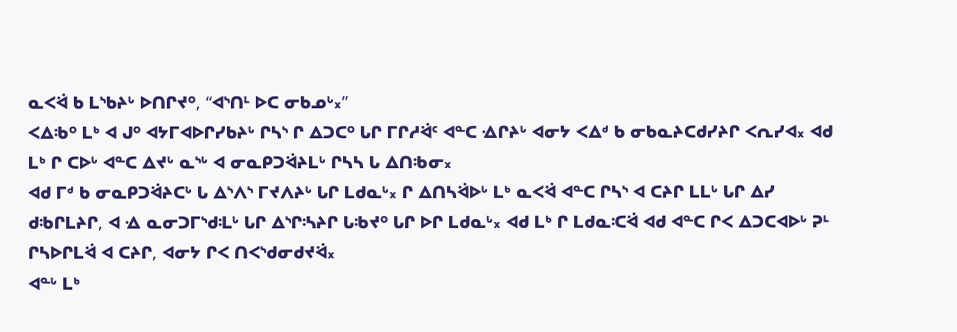ᓇᐸᐛ ᑲ ᒪᔅᑲᔨᒡ ᐅᑎᒋᔪᐤ, “ᐊᔅᑎᒻ ᐅᑕ ᓂᑲᓄᒡ᙮”
ᐸᐃᒂᐤ ᒪᒃ ᐊ ᒍᐤ ᐊᔭᒥᐊᐅᒋᓯᑲᔨᒡ ᒋᓴᔅ ᒋ ᐃᑐᑕᐤ ᒐᒋ ᒥᒋᓱᐛᑦ ᐊᓐᑕ ᐎᒋᔨᒡ ᐊᓂᔭ ᐸᐃᒄ ᑲ ᓂᑲᓇᔨᑕᑯᓯᔨᒋ ᐸᕆᓯᐊ᙮ ᐊᑯ ᒪᒃ ᒋ ᑕᐅᒡ ᐊᓐᑕ ᐃᔪᒡ ᓇᔅᒡ ᐊ ᓂᓇᑭᑐᐛᔨᒪᒡ ᒋᓴᓴ ᒐ ᐃᑎᒂᓂ᙮
ᐊᑯ ᒥᒄ ᑲ ᓂᓇᑭᑐᐛᔨᑕᒡ ᒐ ᐃᔅᐱᔅ ᒥᔪᐱᔨᒡ ᒐᒋ ᒪᑯᓇᒡ᙮ ᒋ ᐃᑎᓴᐛᐅᒡ ᒪᒃ ᓇᐸᐛ ᐊᓐᑕ ᒋᓴᔅ ᐊ ᑕᔨᒋ ᒪᒪᒡ ᒐᒋ ᐃᓯ ᑯᒂᒋᒪᔨᒋ, ᐊ ᐎ ᓇᓂᑐᒥᔅᑯᒺᒡ ᒐᒋ ᐃᔅᒋᔄᔨᒋ ᒐᒂᔪᐤ ᒐᒋ ᐅᒋ ᒪᑯᓇᒡ᙮ ᐊᑯ ᒪᒃ ᒋ ᒪᑯᓇᑥᐛ ᐊᑯ ᐊᓐᑕ ᒋᐸ ᐃᑐᑕᐊᐅᒡ ᕈᒻ ᒋᓴᐅᒋᒪᐛ ᐊ ᑕᔨᒋ, ᐊᓂᔭ ᒋᐸ ᑎᐸᔅᑯᓂᑯᔪᐛ᙮
ᐊᓐᒡ ᒪᒃ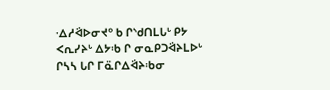ᐎᓱᐛᐅᓂᔪᐤ ᑲ ᒋᔅᑯᑎᒪᒐᒡ ᑭᔭ ᐸᕆᓯᔨᒡ ᐃᔭᒂ ᒋ ᓂᓇᑭᑐᐛᔨᒪᐅᒡ ᒋᓴᓴ ᒐᒋ ᒥᓏᒋᐃᐛᔨᒂᓂ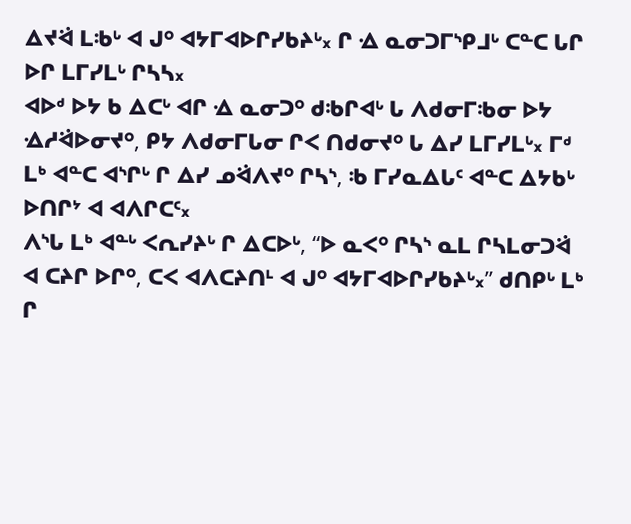ᐃᔪᐛ ᒪᒂᒡ ᐊ ᒍᐤ ᐊᔭᒥᐊᐅᒋᓯᑲᔨᒡ᙮ ᒋ ᐎ ᓇᓂᑐᒥᔅᑭᒧᒡ ᑕᓐᑕ ᒐᒋ ᐅᒋ ᒪᒥᓯᒪᒡ ᒋᓴᓴ᙮
ᐊᐅᒄ ᐅᔭ ᑲ ᐃᑕᒡ ᐊᒋ ᐎ ᓇᓂᑐᐤ ᑯᒂᒋᐊᒡ ᒐ ᐱᑯᓂᒥᒂᓂ ᐅᔭ ᐎᓱᐛᐅᓂᔪᐤ, ᑭᔭ ᐱᑯᓂᒥᒐᓂ ᒋᐸ ᑎᑯᓂᔪᐤ ᒐ ᐃᓯ ᒪᒥᓯᒪᒡ᙮ ᒥᒄ ᒪᒃ ᐊᓐᑕ ᐊᔅᒋᒡ ᒋ ᐃᓯ ᓄᐛᐱᔪᐤ ᒋᓴᔅ, ᒂ ᒥᓯᓇᐃᒐᑦ ᐊᓐᑕ ᐃᔭᑲᒡ ᐅᑎᒋᔾ ᐊ ᐊᐱᒋᑕᑦ᙮
ᐱᔅᒐ ᒪᒃ ᐊᓐᒡ ᐸᕆᓯᔨᒡ ᒋ ᐃᑕᐅᒡ, “ᐅ ᓇᐸᐤ ᒋᓴᔅ ᓇᒪ ᒋᓴᒪᓂᑐᐛ ᐊ ᑕᔨᒋ ᐅᒋᐤ, ᑕᐸ ᐊᐱᑕᔨᑎᒻ ᐊ ᒍᐤ ᐊᔭᒥᐊᐅᒋᓯᑲᔨᒡ᙮” ᑯᑎᑭᒡ ᒪᒃ ᒋ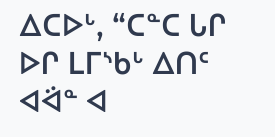ᐃᑕᐅᒡ, “ᑕᓐᑕ ᒐᒋ ᐅᒋ ᒪᒥᔅᑲᒡ ᐃᑎᑦ ᐊᐛᓐ ᐊ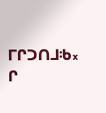ᒥᒋᑐᑎᒧᒂ᙮ ᒋ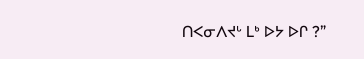ᑎᐸᓂᐱᔪᒡ ᒪᒃ ᐅᔭ ᐅᒋ ?”